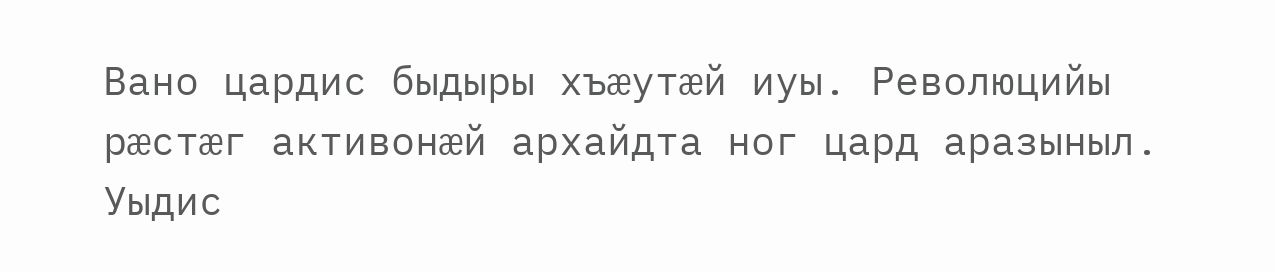Вано цардис быдыры хъæутæй иуы. Революцийы рæстæг активонæй архайдта ног цард аразыныл. Уыдис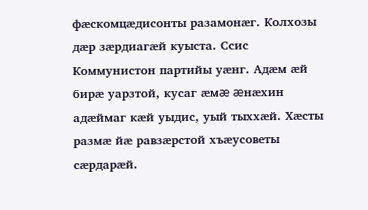фæскомцæдисонты разамонæг. Колхозы дæр зæрдиагæй куыста. Ссис Коммунистон партийы уæнг. Адæм æй бирæ уарзтой, кусаг æмæ æнæхин адæймаг кæй уыдис, уый тыххæй. Хæсты размæ йæ равзæрстой хъæусоветы сæрдарæй.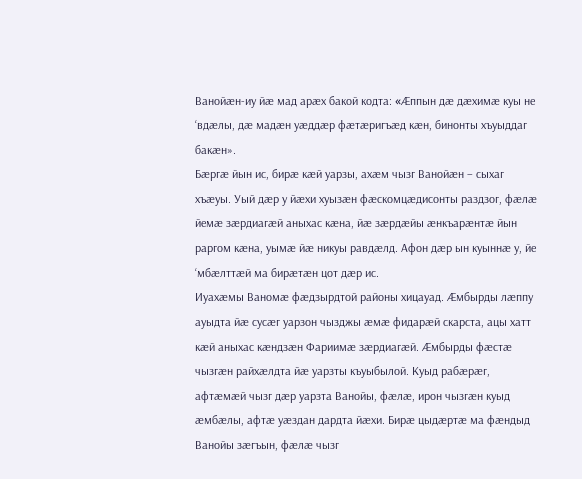Ванойæн-иу йæ мад арæх бакой кодта: «Æппын дæ дæхимæ куы не ‘вдæлы, дæ мадæн уæддæр фæтæригъæд кæн, бинонты хъуыддаг бакæн».
Бæргæ йын ис, бирæ кæй уарзы, ахæм чызг Ванойæн – сыхаг хъæуы. Уый дæр у йæхи хуызæн фæскомцæдисонты раздзог, фæлæ йемæ зæрдиагæй аныхас кæна, йæ зæрдæйы æнкъарæнтæ йын раргом кæна, уымæ йæ никуы равдæлд. Афон дæр ын куыннæ у, йе ‘мбæлттæй ма бирæтæн цот дæр ис.
Иуахæмы Ваномæ фæдзырдтой районы хицауад. Æмбырды лæппу ауыдта йæ сусæг уарзон чызджы æмæ фидарæй скарста, ацы хатт кæй аныхас кæндзæн Фариимæ зæрдиагæй. Æмбырды фæстæ чызгæн райхæлдта йæ уарзты къуыбылой. Куыд рабæрæг, афтæмæй чызг дæр уарзта Ванойы, фæлæ, ирон чызгæн куыд æмбæлы, афтæ уæздан дардта йæхи. Бирæ цыдæртæ ма фæндыд Ванойы зæгъын, фæлæ чызг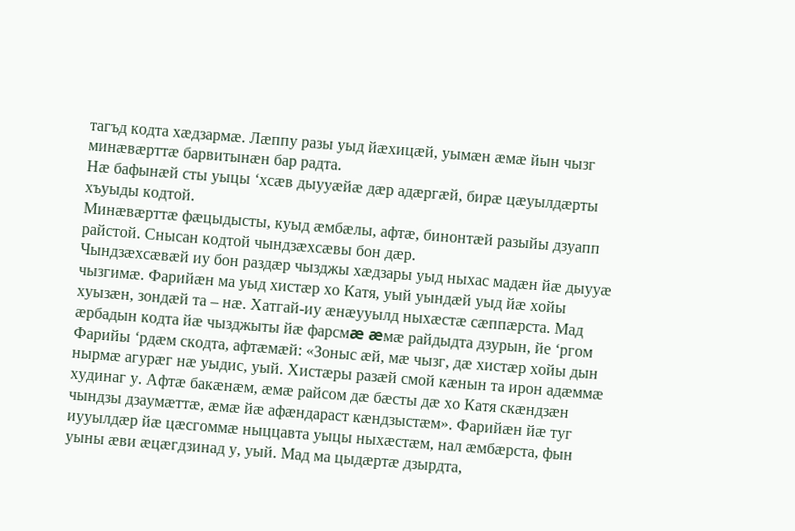тагъд кодта хæдзармæ. Лæппу разы уыд йæхицæй, уымæн æмæ йын чызг минæвæрттæ барвитынæн бар радта.
Нæ бафынæй сты уыцы ‘хсæв дыууæйæ дæр адæргæй, бирæ цæуылдæрты хъуыды кодтой.
Минæвæрттæ фæцыдысты, куыд æмбæлы, афтæ, бинонтæй разыйы дзуапп райстой. Снысан кодтой чындзæхсæвы бон дæр.
Чындзæхсæвæй иу бон раздæр чызджы хæдзары уыд ныхас мадæн йæ дыууæ чызгимæ. Фарийæн ма уыд хистæр хо Катя, уый уындæй уыд йæ хойы хуызæн, зондæй та – нæ. Хатгай-иу æнæууылд ныхæстæ сæппæрста. Мад æрбадын кодта йæ чызджыты йæ фарсмæ æмæ райдыдта дзурын, йе ‘ргом Фарийы ‘рдæм скодта, афтæмæй: «Зоныс æй, мæ чызг, дæ хистæр хойы дын нырмæ агурæг нæ уыдис, уый. Хистæры разæй смой кæнын та ирон адæммæ худинаг у. Афтæ бакæнæм, æмæ райсом дæ бæсты дæ хо Катя скæндзæн чындзы дзаумæттæ, æмæ йæ афæндараст кæндзыстæм». Фарийæн йæ туг иууылдæр йæ цæсгоммæ ныццавта уыцы ныхæстæм, нал æмбæрста, фын уыны æви æцæгдзинад у, уый. Мад ма цыдæртæ дзырдта,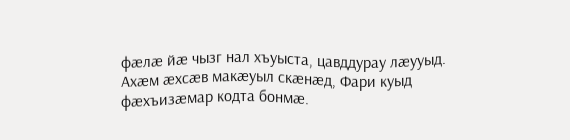фæлæ йæ чызг нал хъуыста, цавддурау лæууыд.
Ахæм æхсæв макæуыл скæнæд, Фари куыд фæхъизæмар кодта бонмæ.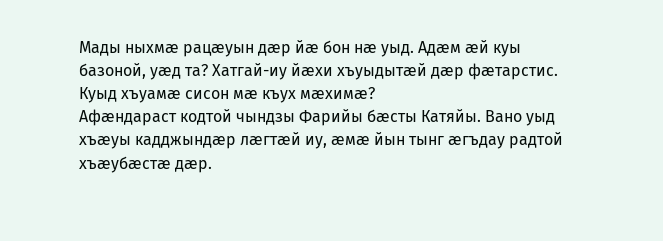Мады ныхмæ рацæуын дæр йæ бон нæ уыд. Адæм æй куы базоной, уæд та? Хатгай-иу йæхи хъуыдытæй дæр фæтарстис. Куыд хъуамæ сисон мæ къух мæхимæ?
Афæндараст кодтой чындзы Фарийы бæсты Катяйы. Вано уыд хъæуы кадджындæр лæгтæй иу, æмæ йын тынг æгъдау радтой хъæубæстæ дæр.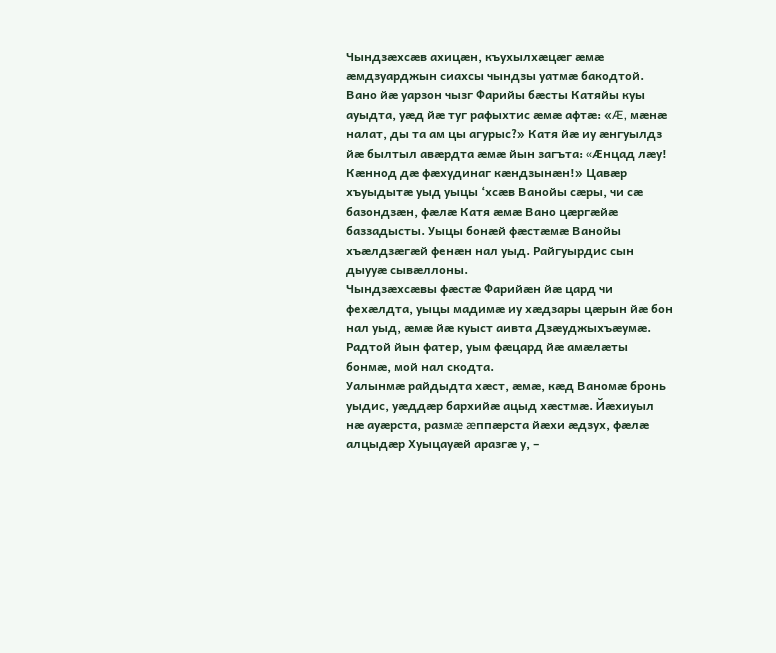Чындзæхсæв ахицæн, къухылхæцæг æмæ æмдзуарджын сиахсы чындзы уатмæ бакодтой. Вано йæ уарзон чызг Фарийы бæсты Катяйы куы ауыдта, уæд йæ туг рафыхтис æмæ афтæ: «Æ, мæнæ налат, ды та ам цы агурыс?» Катя йæ иу æнгуылдз йæ былтыл авæрдта æмæ йын загъта: «Æнцад лæу! Кæннод дæ фæхудинаг кæндзынæн!» Цавæр хъуыдытæ уыд уыцы ‘хсæв Ванойы сæры, чи сæ базондзæн, фæлæ Катя æмæ Вано цæргæйæ баззадысты. Уыцы бонæй фæстæмæ Ванойы хъæлдзæгæй фенæн нал уыд. Райгуырдис сын дыууæ сывæллоны.
Чындзæхсæвы фæстæ Фарийæн йæ цард чи фехæлдта, уыцы мадимæ иу хæдзары цæрын йæ бон нал уыд, æмæ йæ куыст аивта Дзæуджыхъæумæ. Радтой йын фатер, уым фæцард йæ амæлæты бонмæ, мой нал скодта.
Уалынмæ райдыдта хæст, æмæ, кæд Ваномæ бронь уыдис, уæддæр бархийæ ацыд хæстмæ. Йæхиуыл нæ ауæрста, размæ æппæрста йæхи æдзух, фæлæ алцыдæр Хуыцауæй аразгæ у, –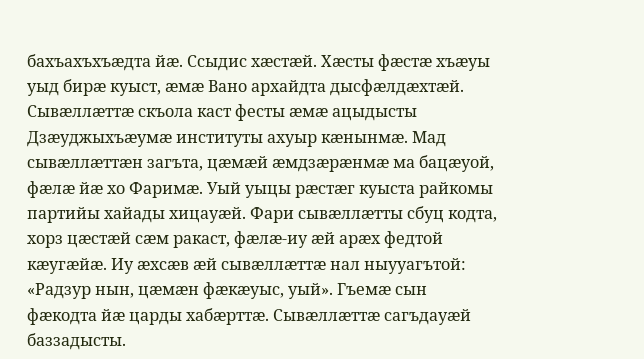бахъахъхъæдта йæ. Ссыдис хæстæй. Хæсты фæстæ хъæуы уыд бирæ куыст, æмæ Вано архайдта дысфæлдæхтæй. Сывæллæттæ скъола каст фесты æмæ ацыдысты Дзæуджыхъæумæ институты ахуыр кæнынмæ. Мад сывæллæттæн загъта, цæмæй æмдзæрæнмæ ма бацæуой, фæлæ йæ хо Фаримæ. Уый уыцы рæстæг куыста райкомы партийы хайады хицауæй. Фари сывæллæтты сбуц кодта, хорз цæстæй сæм ракаст, фæлæ-иу æй арæх федтой кæугæйæ. Иу æхсæв æй сывæллæттæ нал ныууагътой: «Радзур нын, цæмæн фæкæуыс, уый». Гъемæ сын фæкодта йæ царды хабæрттæ. Сывæллæттæ сагъдауæй баззадысты.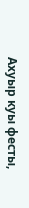Ахуыр куы фесты,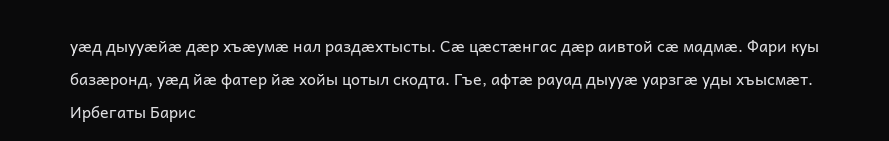уæд дыууæйæ дæр хъæумæ нал раздæхтысты. Сæ цæстæнгас дæр аивтой сæ мадмæ. Фари куы базæронд, уæд йæ фатер йæ хойы цотыл скодта. Гъе, афтæ рауад дыууæ уарзгæ уды хъысмæт.
Ирбегаты Барис